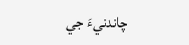چاندنيءَ جي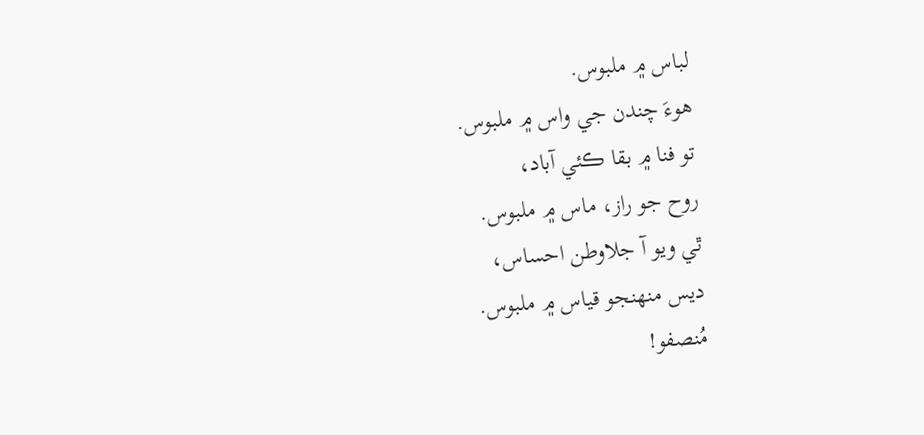لباس ۾ ملبوس.
هوءَ چندن جي واس ۾ ملبوس.
تو فنا ۾ بقا ڪئي آباد،
روح جو راز، ماس ۾ ملبوس.
ٿي ويو آ جلاوطن احساس،
ديس منهنجو قياس ۾ ملبوس.
مُنصفو!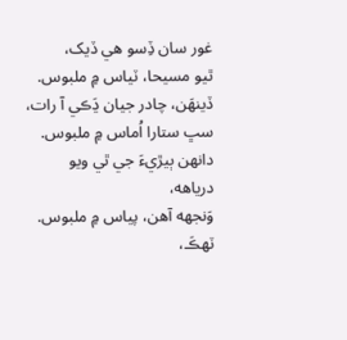غور سان ڏِسو هي ڏيک،
ٿيو مسيحا، ٽياس ۾ ملبوس.
ڏينهَن، چادر جيان ڍَڪي آ رات،
سڀ ستارا اُماس ۾ ملبوس.
دانهن ٻيڙيءَ جي ٿي ويو درياهه،
وَنجهه آهن، پياس ۾ ملبوس.
ٽهڪَ،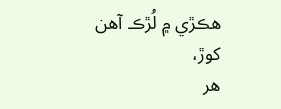هڪڙي ۾ لُڙڪ آهن کوڙ،
هر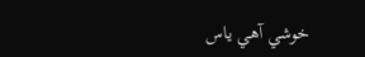خوشي آهي ياس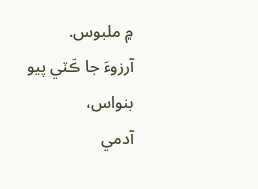۾ ملبوس.
آرزوءَ جا ڪَٽي پيو بنواس،
آدمي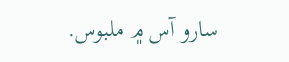سارو آس ۾ ملبوس.